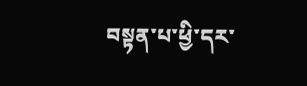བསྟན་པ་ཕྱི་དར་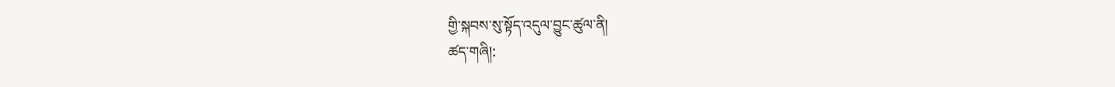གྱི་སྐབས་སུ་སྟོད་འདུལ་བྱུང་ཚུལ་ནི།
ཚད་གཞི།: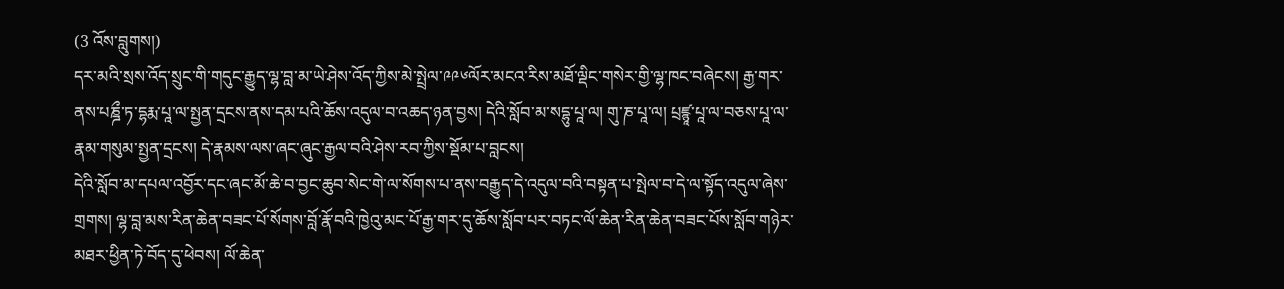(3 འོས་བླུགས།)
དར་མའི་སྲས་འོད་སྲུང་གི་གདུང་རྒྱུད་ལྷ་བླ་མ་ཡེ་ཤེས་འོད་ཀྱིས་མེ་སྤྲེལ་༩༩༦ལོར་མངའ་རིས་མཐོ་ལྡིང་གསེར་གྱི་ལྷ་ཁང་བཞེངས། རྒྱ་གར་ནས་པཎྜྀ་ཏ་དྷརྨ་པཱ་ལ་སྤྱན་དྲངས་ནས་དམ་པའི་ཆོས་འདུལ་བ་འཆད་ཉན་བྱས། དེའི་སློབ་མ་སདྷུ་པཱ་ལ། གུ་ཎ་པཱ་ལ། པྲཛྙཱ་པཱ་ལ་བཅས་པཱ་ལ་རྣམ་གསུམ་སྤྱན་དྲངས། དེ་རྣམས་ལས་ཞང་ཞུང་རྒྱལ་བའི་ཤེས་རབ་ཀྱིས་སྡོམ་པ་བླངས།
དེའི་སློབ་མ་དཔལ་འབྱོར་དང་ཞང་མོ་ཆེ་བ་བྱང་ཆུབ་སེང་གེ་ལ་སོགས་པ་ནས་བརྒྱུད་དེ་འདུལ་བའི་བསྟན་པ་སྤེལ་བ་དེ་ལ་སྟོད་འདུལ་ཞེས་གྲགས། ལྷ་བླ་མས་རིན་ཆེན་བཟང་པོ་སོགས་བློ་རྣོ་བའི་ཁྱེའུ་མང་པོ་རྒྱ་གར་དུ་ཆོས་སློབ་པར་བཏང་ལོ་ཆེན་རིན་ཆེན་བཟང་པོས་སློབ་གཉེར་མཐར་ཕྱིན་ཏེ་བོད་དུ་ཕེབས། ལོ་ཆེན་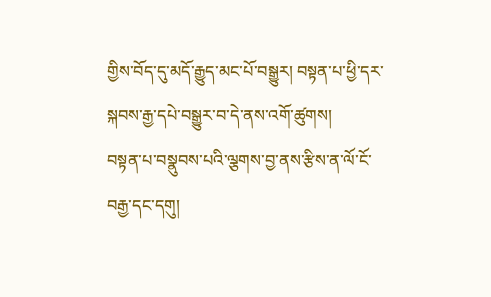གྱིས་བོད་དུ་མདོ་རྒྱུད་མང་པོ་བསྒྱུར། བསྟན་པ་ཕྱི་དར་སྐབས་རྒྱ་དཔེ་བསྒྱུར་བ་དེ་ནས་འགོ་ཚུགས།
བསྟན་པ་བསྣུབས་པའི་ལྕགས་བྱ་ནས་རྩིས་ན་ལོ་ངོ་བརྒྱ་དང་དགུ།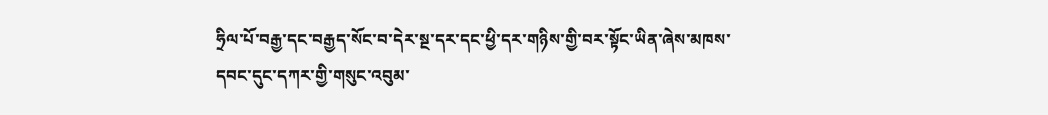ཧྲིལ་པོ་བརྒྱ་དང་བརྒྱད་སོང་བ་དེར་སྔ་དར་དང་ཕྱི་དར་གཉིས་གྱི་བར་སྟོང་ཡིན་ཞེས་མཁས་དབང་དུང་དཀར་གྱི་གསུང་འབུམ་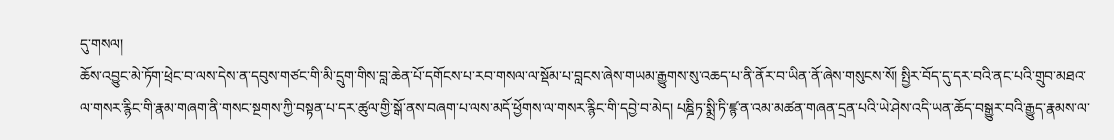དུ་གསལ།
ཆོས་འབྱུང་མེ་ཏོག་ཕྲེང་བ་ལས་དེས་ན་དབུས་གཙང་གི་མི་དྲུག་གིས་བླ་ཆེན་པོ་དགོངས་པ་རབ་གསལ་ལ་སྡོམ་པ་བླངས་ཞེས་གཡམ་རྒྱུགས་སུ་འཆད་པ་ནི་ནོར་བ་ཡིན་ནོ་ཞེས་གསུངས་སོ། སྤྱིར་བོད་དུ་དར་བའི་ནང་པའི་གྲུབ་མཐའ་ལ་གསར་རྙིང་གི་རྣམ་གཞག་ནི་གསང་སྔགས་ཀྱི་བསྟན་པ་དར་ཚུལ་གྱི་སྒོ་ནས་བཞག་པ་ལས་མདོ་ཕྱོགས་ལ་གསར་རྙིང་གི་དབྱེ་བ་མེད། པཎྜིཏ་སྨྲི་ཏི་ཛྙ་ན་འམ་མཚན་གཞན་དྲན་པའི་ཡེ་ཤེས་འདི་ཡན་ཆོད་བསྒྱུར་བའི་རྒྱུད་རྣམས་ལ་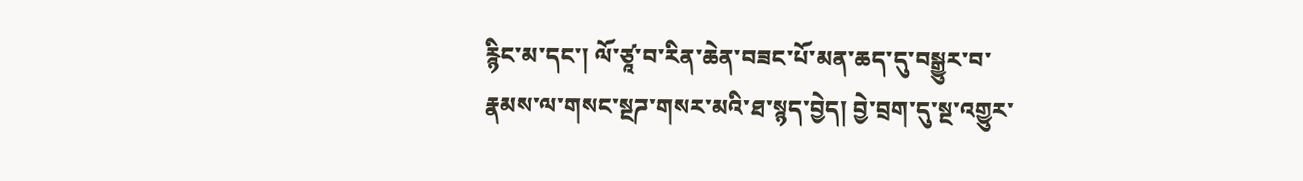རྙིང་མ་དང་། ལོ་ཙཱ་བ་རིན་ཆེན་བཟང་པོ་མན་ཆད་དུ་བསྒྱུར་བ་རྣམས་ལ་གསང་སྔཌ་གསར་མའི་ཐ་སྙད་བྱེད། བྱེ་བྲག་དུ་སྔ་འགྱུར་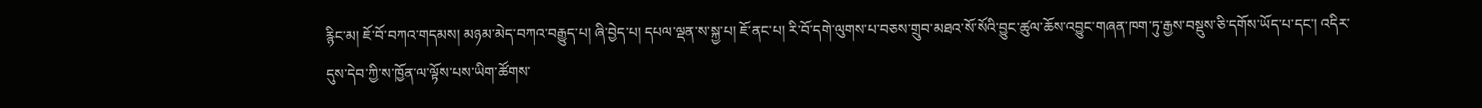རྙིང་མ། ཇོ་བོ་བཀའ་གདམས། མཉམ་མེད་བཀའ་བརྒྱུད་པ། ཞི་བྱེད་པ། དཔལ་ལྡན་ས་སྐྱ་པ། ཇོ་ནང་པ། རི་བོ་དགེ་ལུགས་པ་བཅས་གྲུབ་མཐའ་སོ་སོའི་བྱུང་ཚུལ་ཆོས་འབྱུང་གཞན་ཁག་ཏུ་རྒྱས་བསྡུས་ཅི་དགོས་ཡོད་པ་དང་། འདིར་དུས་དེབ་ཀྱི་ས་ཁྱོན་ལ་ལྟོས་པས་ཡིག་ཚོགས་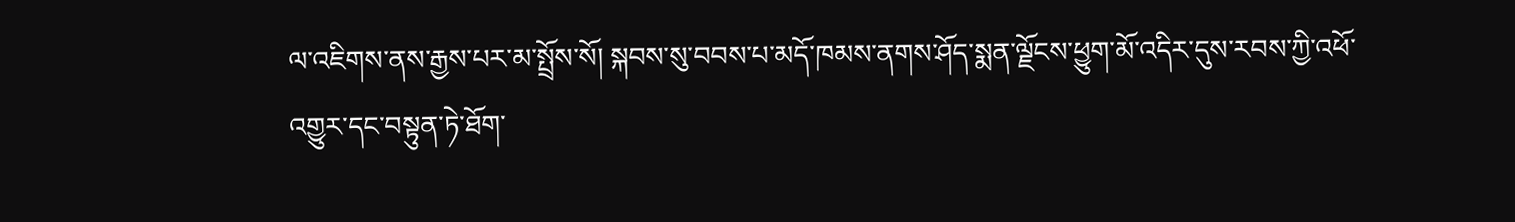ལ་འཇིགས་ནས་རྒྱས་པར་མ་སྤྲོས་སོ། སྐབས་སུ་བབས་པ་མདོ་ཁམས་ནགས་ཤོད་སྨན་ལྗོངས་ཕྱུག་མོ་འདིར་དུས་རབས་ཀྱི་འཕོ་འགྱུར་དང་བསྟུན་ཏེ་ཐོག་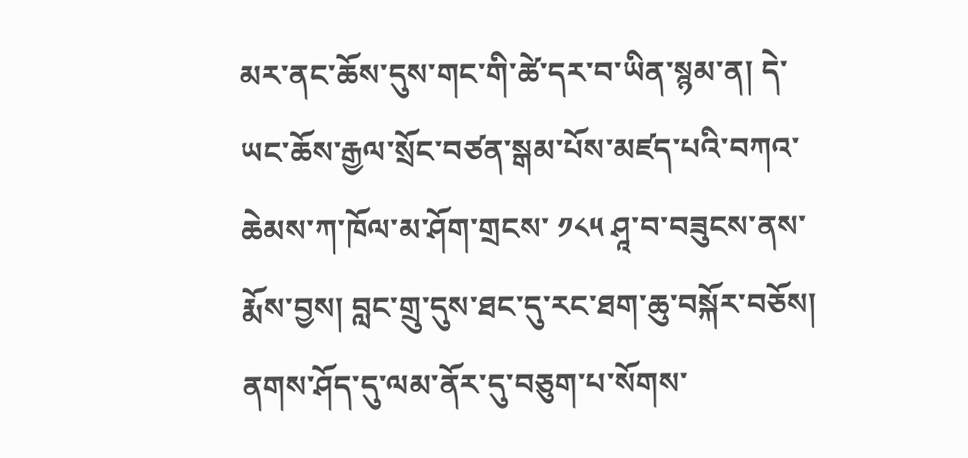མར་ནང་ཆོས་དུས་གང་གི་ཚེ་དར་བ་ཡིན་སྙམ་ན། དེ་ཡང་ཆོས་རྒྱལ་སྲོང་བཙན་སྒམ་པོས་མཛད་པའི་བཀའ་ཆེམས་ཀ་ཁོལ་མ་ཤོག་གྲངས་ ༡༨༥ ཤཱ་བ་བཟུངས་ནས་རྨོས་བྱས། བླང་གྲུ་དུས་ཐང་དུ་རང་ཐག་ཆུ་བསྐོར་བཅོས། ནགས་ཤོད་དུ་ལམ་ནོར་དུ་བཅུག་པ་སོགས་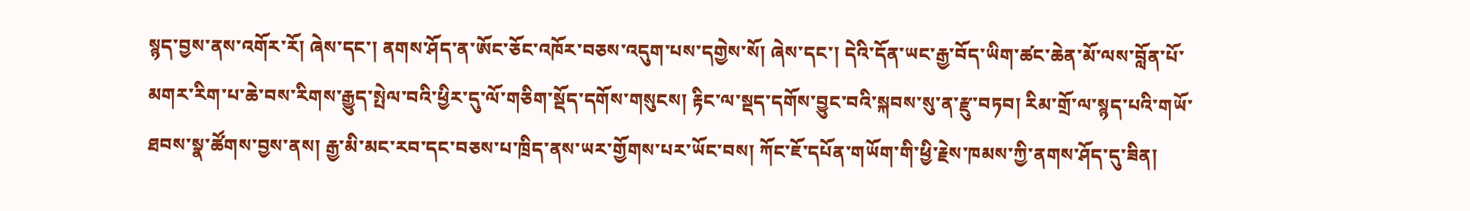སྙད་བྱས་ནས་འགོར་རོ། ཞེས་དང་། ནགས་ཤོད་ན་ཨོང་ཅོང་འཁོར་བཅས་འདུག་པས་དགྱེས་སོ། ཞེས་དང་། དེའི་དོན་ཡང་རྒྱ་བོད་ཡིག་ཚང་ཆེན་མོ་ལས་བློན་པོ་མགར་རིག་པ་ཆེ་བས་རིགས་རྒྱུད་སྤེལ་བའི་ཕྱིར་དུ་ལོ་གཅིག་སྡོད་དགོས་གསུངས། རྟིང་ལ་སྡད་དགོས་བྱུང་བའི་སྐབས་སུ་ན་རྫུ་བཏབ། རིམ་གྲོ་ལ་སྙད་པའི་གཡོ་ཐབས་སྣ་ཚོགས་བྱས་ནས། རྒྱ་མི་མང་རབ་དང་བཅས་པ་ཁྲིད་ནས་ཡར་གྱོགས་པར་ཡོང་བས། ཀོང་ཇོ་དཔོན་གཡོག་གི་ཕྱི་རྗེས་ཁམས་ཀྱི་ནགས་ཤོད་དུ་ཟིན།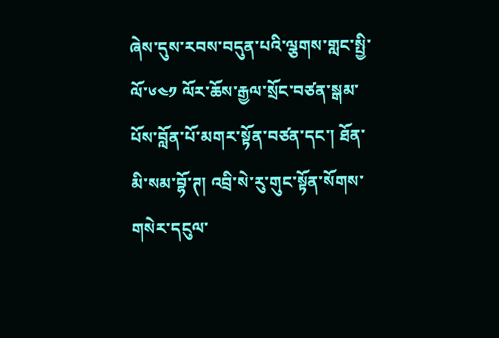ཞེས་དུས་རབས་བདུན་པའི་ལྕགས་གླང་སྤྱི་ལོ་༦༤༡ ལོར་ཆོས་རྒྱལ་སྲོང་བཙན་སྒམ་པོས་བློན་པོ་མགར་སྟོན་བཙན་དང་། ཐོན་མི་སམ་བྷོ་ཊ། འབྲི་སེ་རུ་གུང་སྟོན་སོགས་གསེར་དངུལ་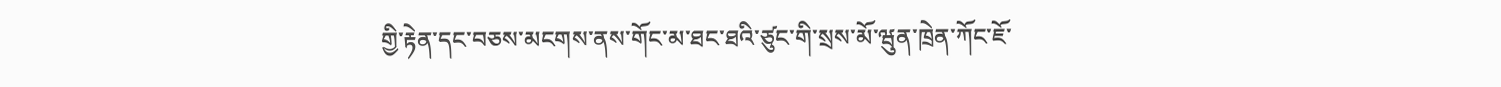གྱི་རྟེན་དང་བཅས་མངགས་ནས་གོང་མ་ཐང་ཐའི་ཙུང་གི་སྲས་མོ་ཝུན་ཁྲེན་ཀོང་ཇོ་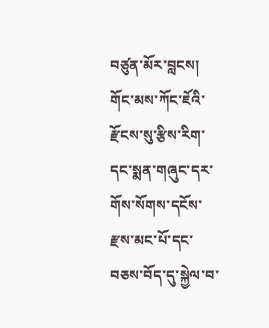བཙུན་མོར་བླངས།
གོང་མས་ཀོང་ཇོའི་རྫོངས་སུ་རྩིས་རིག་དང་སྨན་གཞུང་དར་གོས་སོགས་དངོས་རྫས་མང་པོ་དང་བཅས་བོད་དུ་སྐྱེལ་བ་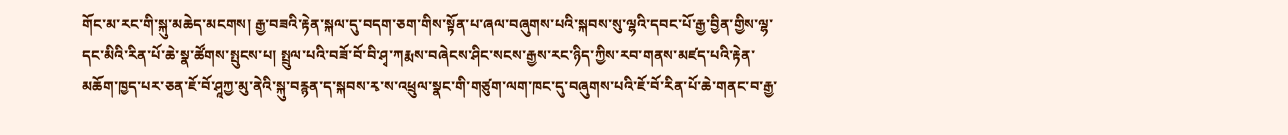གོང་མ་རང་གི་སྐུ་མཆེད་མངགས། རྒྱ་བཟའི་རྟེན་སྐལ་དུ་བདག་ཅག་གིས་སྟོན་པ་ཞལ་བཞུགས་པའི་སྐབས་སུ་ལྷའི་དབང་པོ་རྒྱ་བྱིན་གྱིས་ལྷ་དང་མིའི་རིན་པོ་ཆེ་སྣ་ཚོགས་སྤུངས་པ། སྤྲུལ་པའི་བཟོ་བོ་བི་ཤྭ་ཀརྨས་བཞེངས་ཤིང་སངས་རྒྱས་རང་ཉིད་ཀྱིས་རབ་གནས་མཛད་པའི་རྟེན་མཆོག་ཁྱད་པར་ཅན་ཇོ་བོ་ཤཱཀྱ་མུ་ནེའི་སྐུ་བརྙན་ད་སྐབས་རྭ་ས་འཕྲུལ་སྣང་གི་གཙུག་ལག་ཁང་དུ་བཞུགས་པའི་ཇོ་བོ་རིན་པོ་ཆེ་གནང་བ་རྒྱ་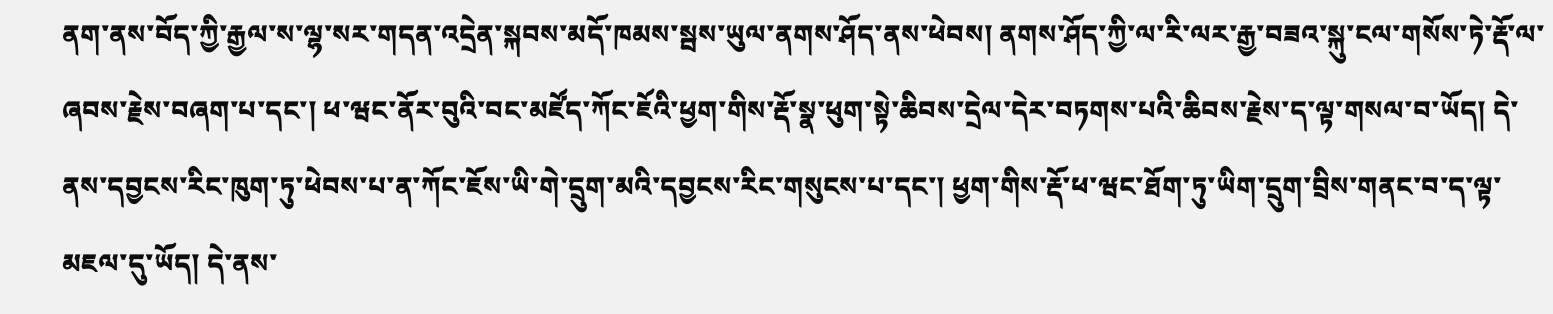ནག་ནས་བོད་ཀྱི་རྒྱལ་ས་ལྷ་སར་གདན་འདྲེན་སྐབས་མདོ་ཁམས་སྦས་ཡུལ་ནགས་ཤོད་ནས་ཕེབས། ནགས་ཤོད་ཀྱི་ལ་རི་ལར་རྒྱ་བཟའ་སྐུ་ངལ་གསོས་ཏེ་རྡོ་ལ་ཞབས་རྗེས་བཞག་པ་དང་། ཕ་ཝང་ནོར་བུའི་བང་མཛོད་ཀོང་ཇོའི་ཕྱག་གིས་རྡོ་སྣ་ཕུག་སྟེ་ཆིབས་དྲེལ་དེར་བཏགས་པའི་ཆིབས་རྗེས་ད་ལྟ་གསལ་བ་ཡོད། དེ་ནས་དབྱངས་རིང་ཁུག་ཏུ་ཕེབས་པ་ན་ཀོང་ཇོས་ཡི་གེ་དྲུག་མའི་དབྱངས་རིང་གསུངས་པ་དང་། ཕྱག་གིས་རྡོ་ཕ་ཝང་ཐོག་ཏུ་ཡིག་དྲུག་བྲིས་གནང་བ་ད་ལྟ་མཇལ་དུ་ཡོད། དེ་ནས་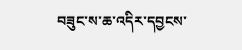བཟུང་ས་ཆ་འདིར་དབྱངས་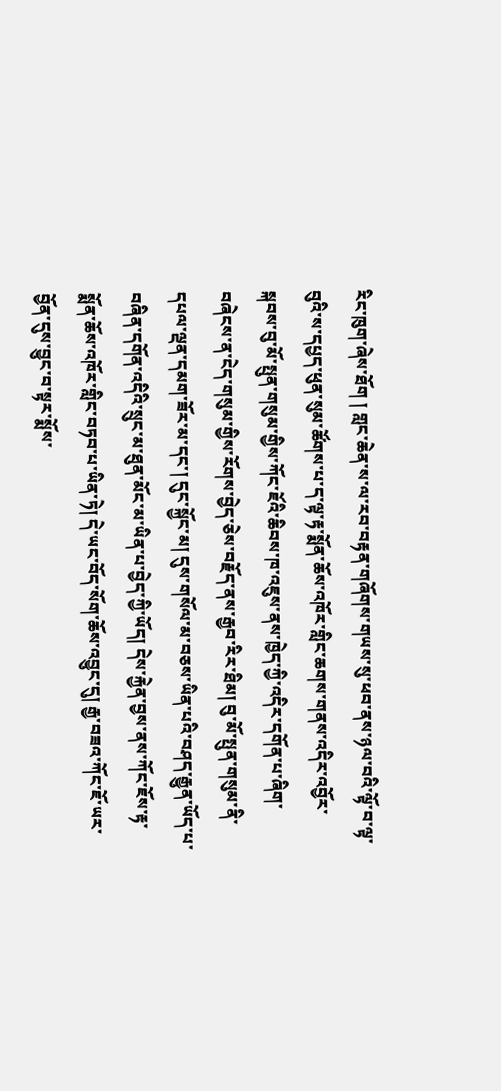རིང་ཁུག་ཞེས་ཐོག ། གླང་ཆེན་ས་ལ་རབ་བརྟན་གཞོགས་གཡས་སུ་ཕབ་ནས་ཉལ་བའི་ལྟོ་བ་ལྟ་བུའི་ས་དཔྱད་ཕུན་སུམ་ཚོགས་པ་ད་ལྟ་རྟ་སྨོན་ཆོས་འཁོར་གླིང་ཆགས་གནས་འདིར་འབྱོར་སྐབས་བུ་མོ་སྤུན་གསུམ་གྱིས་ཀོང་ཇོའི་ཆིབས་ཁ་འཇུས་ནས་ཁྱེད་ཀྱི་འདིར་དགོན་པ་ཞིག་བཞེངས་ན་ངེད་གསུམ་གྱིས་རོགས་བྱེད་ཅེས་བརྗོད་ནས་རྒྱབ་རིར་ཐིམ། བུ་མོ་སྤུན་གསུམ་ནི་དཔལ་ལྡན་དམག་ཟོར་མ་དང་། དུང་སྐྱོང་མ། དུས་གསོལ་མ་བཅས་ཡིན་པའི་བཤད་རྒྱུན་ཡོད་པ་བཞིན་དགོན་འདིའི་སྲུང་མ་ཐུན་མོང་མ་ཡིན་པ་བྱེད་ཀྱི་ཡོད། དེས་རྐྱེན་བྱས་ནས་ཀོང་ཇོས་རྟ་སྨོན་ཆོས་འཁོར་གླིང་བཏབ་པ་ཡིན་ཏེ། དེ་ཡང་བོད་སོག་ཆོས་འབྱུང་དུ། རྒྱ་བཟའ་ཀོང་ཇོ་ཡར་བྱོན་དུས་བྱུང་བ་སྟར་སྨོས་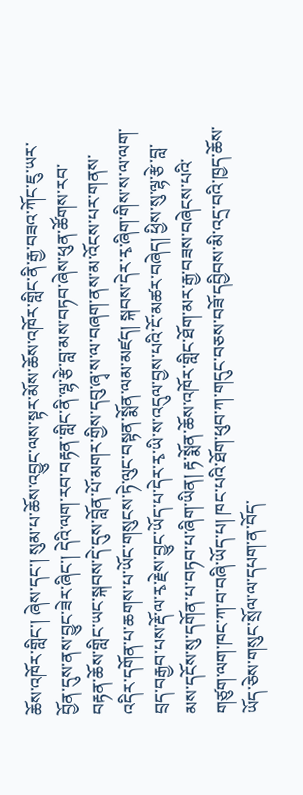ཆོས་འཁོར་གླིང་། ཞེས་དང་། སུམ་པ་ཆོས་འབྱུང་ལས་སྟར་མོས་ཆོས་འཁོར་གླིང་ནི་རྒྱ་བཟའ་ཀོང་ཇུ་ཡར་བྱོན་དུས་ནས་བྱུང་ཟེར་ཞིང་། དེའི་ལག་རབ་བརྟན་གླིང་ནི་ལྷ་རྩེ་བླ་མས་བཏབ་ཞེས་ཕུན་ཚོགས་རབ་བརྟན་ཆོས་གླིང་ཡང་སྐབས་དེ་དུས་བློན་པོ་མགར་གྱིས་དབུ་ཞྭ་ས་ལ་བཞག་ནས་མ་འོངས་པར་གནས་འདིར་དགོན་པ་ཆགས་པ་ཡོང་གསུངས་ཏེ་ལུང་བསྟན་སྨོན་ལམ་མཛད། སྐབས་དེར་རྭ་ཞིག་གིས་ས་ལ་ལག་བྲད་བརྒྱབ་པས་རྡོ་ལ་རྭ་རྗེས་བྱུང་ཡོད་པ་དེར་རྭ་ཡི་ས་འདུལ་བྱས་པའི་ངོ་མཚར་བཞེད། ཕྱིས་སུ་ལྷ་རྩེ་བླ་མས་དངོས་སུ་དགོན་པ་བཏབ་པ་ཞིག་ཡིན། རྟ་སྨོན་ཆོས་འཁོར་གླིང་ཐོག་མར་རྒྱ་བཟས་བཞེངས་པའི་གཙུག་ལག་ཁང་ཀ་བ་བཞི་ཡོད་པ། ཁང་པའི་ཐོག་ཕུབ་ཀ་གདུང་བཅས་བཟོ་དབྱིབས་མི་འདྲ་བའི་ཁྱད་ཆོས་ཡོད་ཅེས་གསུང་སྲོལ་ལ་དཔག་ན་བོད་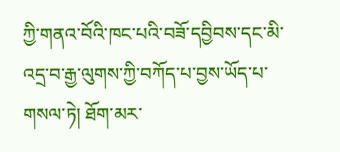ཀྱི་གནའ་བོའི་ཁང་པའི་བཟོ་དབྱིབས་དང་མི་འདྲ་བ་རྒྱ་ལུགས་ཀྱི་བཀོད་པ་བྱས་ཡོད་པ་གསལ་ཏེ། ཐོག་མར་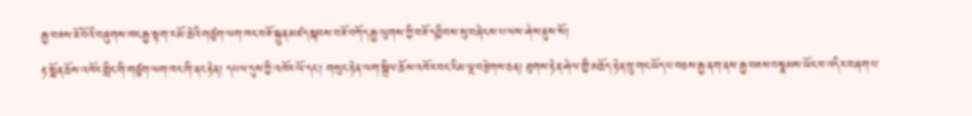རྒྱ་བཟས་ཇོ་བོའི་བཞུགས་ཁང་རྒྱ་སྟག་ར་མོ་ཆེའི་གཙུག་ལག་ཁང་བཟོ་སྐྲུན་མཛད་སྐབས་བཟོ་བཀོད་རྒྱ་ལུགས་ཀྱི་བཟོ་དབྱིབས་སུ་བཞེངས་པ་ལས་ཤེས་ནུས་སོ།
རྟ་སྨོན་ཆོས་འཁོར་གླིང་གི་གཙུག་ལག་ཁང་གི་ནང་རྟེན། དཔལ་དུས་ཀྱི་འཁོར་ལོ་དང་། གསུང་རྟེན་ལག་སྒྲིལ་ཆོས་འཁོར་བང་རིམ་ལྔ་བརྩེགས་ཅན། ཐུགས་རྟེན་ཤེལ་གྱི་མཆོད་རྟེན་ཁྲུ་གང་ཡོད་པ་བཅས་རྒྱ་ནག་ནས་རྒྱ་བཟས་བསྣམས་ཡོང་བ་འདིར་བཞག་པ་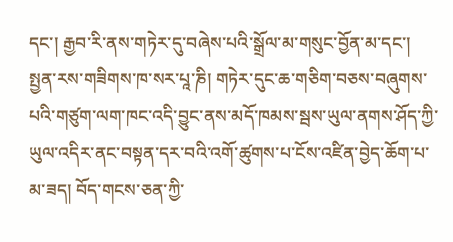དང་། རྒྱབ་རི་ནས་གཏེར་དུ་བཞེས་པའི་སྒྲོལ་མ་གསུང་བྱོན་མ་དང་། སྤྱན་རས་གཟིགས་ཁ་སར་པཱ་ཎི། གཏེར་དུང་ཆ་གཅིག་བཅས་བཞུགས་པའི་གཙུག་ལག་ཁང་འདི་བྱུང་ནས་མདོ་ཁམས་སྦས་ཡུལ་ནགས་ཤོད་ཀྱི་ཡུལ་འདིར་ནང་བསྟན་དར་བའི་འགོ་ཚུགས་པ་ངོས་འཛིན་བྱེད་ཆོག་པ་མ་ཟད། བོད་གངས་ཅན་ཀྱི་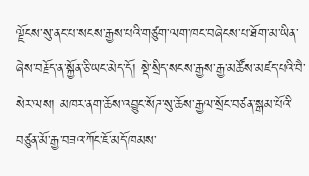ལྗོངས་སུ་ནང་པ་སངས་རྒྱས་པའི་གཙུག་ལག་ཁང་བཞེངས་པ་ཐོག་མ་ཡིན་ཞེས་བརྗོད་ན་སྐྱོན་ཅི་ཡང་མེད་དོ། སྡེ་སྲིད་སངས་རྒྱས་རྒྱ་མཚོས་མཛད་པའི་བཻ་སེར་ལས། མཁར་ནག་ཆོས་འབྱུང་སོཌ་སུ་ཆོས་རྒྱལ་སྲོང་བཙན་སྒམ་པོའི་བཙུན་མོ་རྒྱ་བཟའ་ཀོང་ཇོ་མདོ་ཁམས་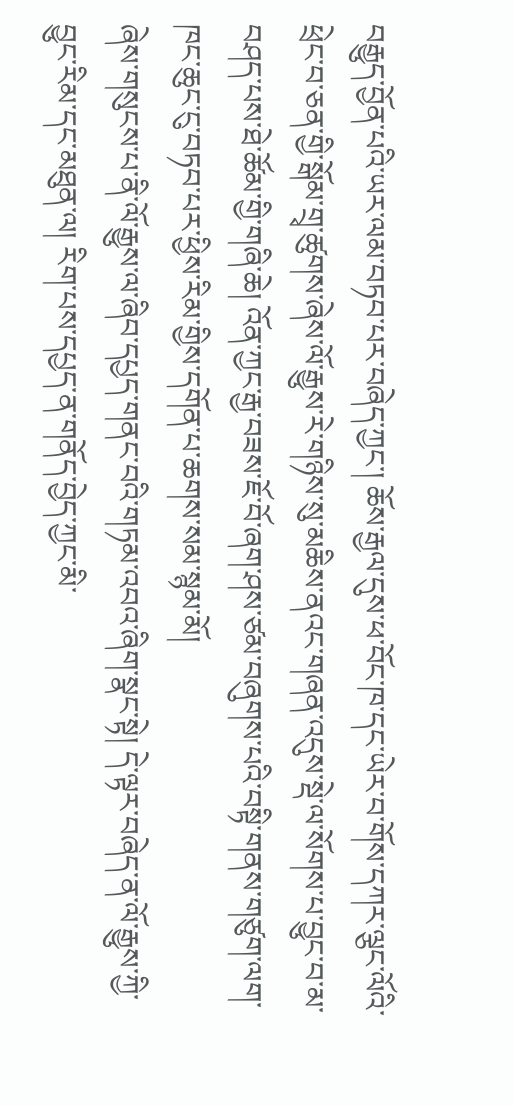བརྒྱུད་བྱོན་པའི་ཡར་ལམ་བཏབ་པར་བཞེད་ཀྱང་། ཆོས་རྒྱལ་དུས་ཕ་བོང་ཁ་དང་ཡེར་བ་གོས་དཀར་ལྕང་ལོའི་ཕྲེང་བ་ཅན་གྱི་སྒོམ་གྲྭ་ཚུགས་ཞེས་ལོ་རྒྱུས་རེ་གཉིས་སུ་མཆིས་ནའང་གཞན་འདུས་སྡེ་ལ་སོགས་པ་བྱུང་བ་མ་བཤད་པས་ཐེ་ཚོམ་གྱི་གཞི་ཆེ། འོན་ཀྱང་རྒྱ་བཟས་ཇོ་བོ་ཞག་ཤས་ཙམ་བཞུགས་པའི་བསྟི་གནས་གཙུག་ལག་ཁང་ཆུང་ངུ་བཏབ་པར་ཕྱིས་རིམ་གྱིས་དགོན་པ་ཆགས་སམ་སྙམ་མོ།
ཞེས་གསུངས་པ་ནི་ལོ་རྒྱུས་ལ་ཞིབ་དཔྱད་གནང་བའི་གཏམ་འབའ་ཞིག་སྣང་སྟེ། དེ་ལྟར་བཞེད་ན་ལོ་རྒྱུས་ཀྱི་བྱུང་རིམ་དང་མཐུན་ལ། རིག་པས་དཔྱད་ན་གནོད་བྱེད་ཀྱང་མི་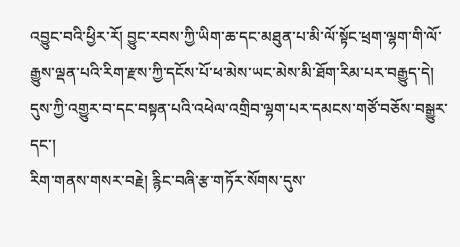འབྱུང་བའི་ཕྱིར་རོ། བྱུང་རབས་ཀྱི་ཡིག་ཆ་དང་མཐུན་པ་མི་ལོ་སྟོང་ཕྲག་ལྷག་གི་ལོ་རྒྱུས་ལྡན་པའི་རིག་རྫས་ཀྱི་དངོས་པོ་ཕ་མེས་ཡང་མེས་མི་ཐོག་རིམ་པར་བརྒྱུད་དེ། དུས་ཀྱི་འགྱུར་བ་དང་བསྟན་པའི་འཕེལ་འགྲིབ་ལྷག་པར་དམངས་གཙོ་བཅོས་བསྒྱུར་དང་།
རིག་གནས་གསར་བརྗེ། རྙིང་བཞི་རྩ་གཏོར་སོགས་དུས་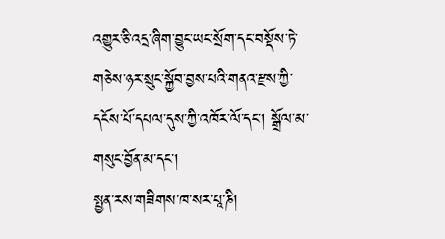འགྱུར་ཅི་འདྲ་ཞིག་བྱུང་ཡང་སྲོག་དང་བསྡོས་ཏེ་གཅེས་ཉར་སྲུང་སྐྱོབ་བྱས་པའི་གནའ་རྫས་ཀྱི་དངོས་པོ་དཔལ་དུས་ཀྱི་འཁོར་ལོ་དང་། སྒྲོལ་མ་གསུང་བྱོན་མ་དང་།
སྤྱན་རས་གཟིགས་ཁ་སར་པཱ་ཎི།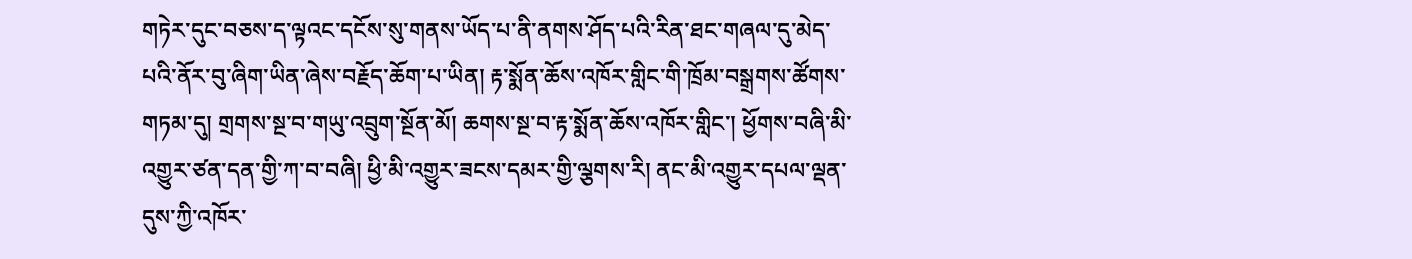གཏེར་དུང་བཅས་ད་ལྟའང་དངོས་སུ་གནས་ཡོད་པ་ནི་ནགས་ཤོད་པའི་རིན་ཐང་གཞལ་དུ་མེད་པའི་ནོར་བུ་ཞིག་ཡིན་ཞེས་བརྗོད་ཆོག་པ་ཡིན། རྟ་སྨོན་ཆོས་འཁོར་གླིང་གི་ཁྲོམ་བསྒྲགས་ཚོགས་གཏམ་དུ། གྲགས་སྔ་བ་གཡུ་འབྲུག་སྔོན་མོ། ཆགས་སྔ་བ་རྟ་སྨོན་ཆོས་འཁོར་གླིང་། ཕྱོགས་བཞི་མི་འགྱུར་ཙན་དན་གྱི་ཀ་བ་བཞི། ཕྱི་མི་འགྱུར་ཟངས་དམར་གྱི་ལྕགས་རི། ནང་མི་འགྱུར་དཔལ་ལྡན་དུས་ཀྱི་འཁོར་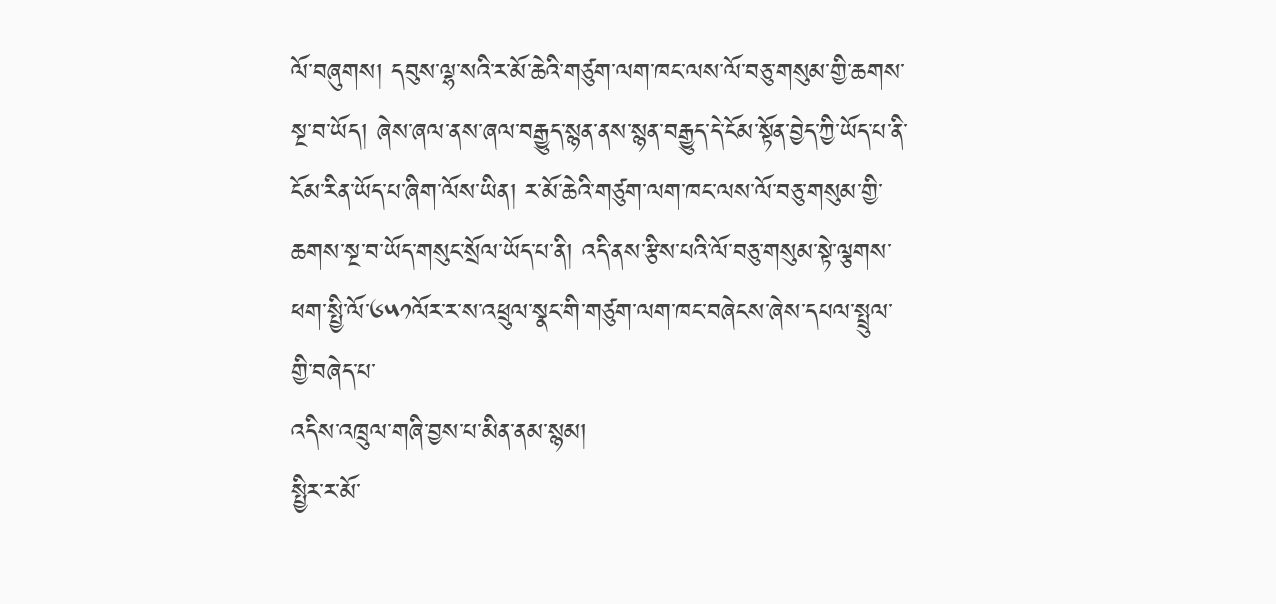ལོ་བཞུགས། དབུས་ལྷ་སའི་ར་མོ་ཆེའི་གཙུག་ལག་ཁང་ལས་ལོ་བཅུ་གསུམ་གྱི་ཆགས་སྔ་བ་ཡོད། ཞེས་ཞལ་ནས་ཞལ་བརྒྱུད་སྙན་ནས་སྙན་བརྒྱུད་དེ་ངོམ་སྟོན་བྱེད་ཀྱི་ཡོད་པ་ནི་ངོམ་རིན་ཡོད་པ་ཞིག་ལོས་ཡིན། ར་མོ་ཆེའི་གཙུག་ལག་ཁང་ལས་ལོ་བཅུ་གསུམ་གྱི་ཆགས་སྔ་བ་ཡོད་གསུང་སྲོལ་ཡོད་པ་ནི། འདི་ནས་རྩིས་པའི་ལོ་བཅུ་གསུམ་སྟེ་ལྕགས་ཕག་སྤྱི་ལོ་༦༥༡ལོར་ར་ས་འཕྲུལ་སྣང་གི་གཙུག་ལག་ཁང་བཞེངས་ཞེས་དཔལ་སྤྲུལ་གྱི་བཞེད་པ་
འདིས་འཁྲུལ་གཞི་བྱས་པ་མིན་ནམ་སྙམ།
སྤྱིར་ར་མོ་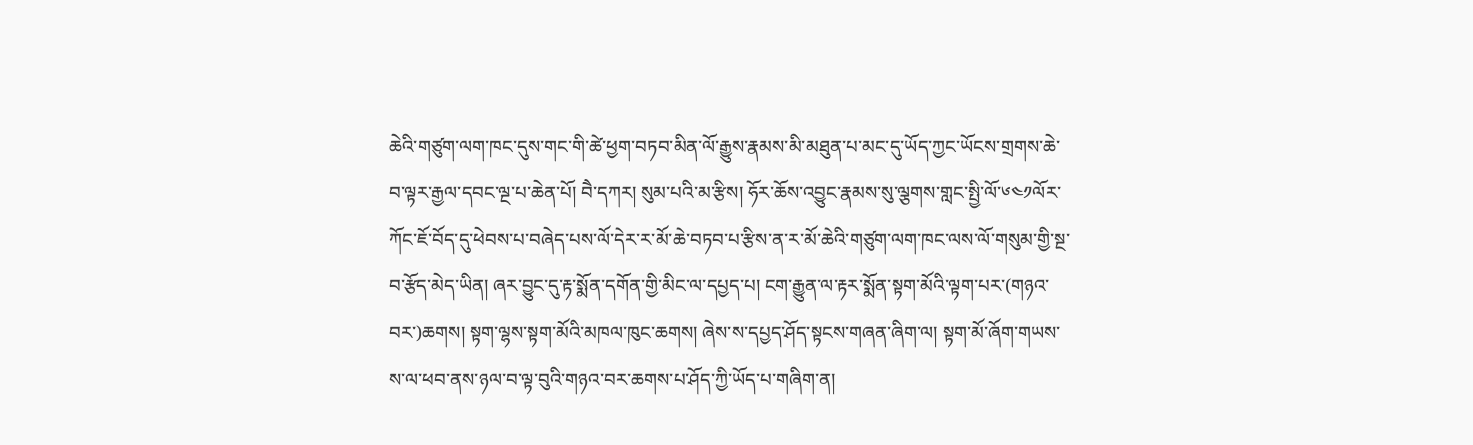ཆེའི་གཙུག་ལག་ཁང་དུས་གང་གི་ཚེ་ཕྱག་བཏབ་མིན་ལོ་རྒྱུས་རྣམས་མི་མཐུན་པ་མང་དུ་ཡོད་ཀྱང་ཡོངས་གྲགས་ཆེ་བ་ལྟར་རྒྱལ་དབང་ལྔ་པ་ཆེན་པོ། བཻ་དཀར། སུམ་པའི་མ་རྩིས། ཧོར་ཆོས་འབྱུང་རྣམས་སུ་ལྕགས་གླང་སྤྱི་ལོ་༦༤༡ལོར་ཀོང་ཇོ་བོད་དུ་ཕེབས་པ་བཞེད་པས་ལོ་དེར་ར་མོ་ཆེ་བཏབ་པ་རྩིས་ན་ར་མོ་ཆེའི་གཙུག་ལག་ཁང་ལས་ལོ་གསུམ་གྱི་སྔ་བ་རྩོད་མེད་ཡིན། ཞར་བྱུང་དུ་རྟ་སྨོན་དགོན་གྱི་མིང་ལ་དཔྱད་པ། ངག་རྒྱུན་ལ་རྟར་སྨོན་སྟག་མོའི་ལྟག་པར་(གཉའ་བར་)ཆགས། སྟག་ལྷས་སྟག་མོའི་མཁལ་ཁུང་ཆགས། ཞེས་ས་དཔྱད་ཤོད་སྟངས་གཞན་ཞིག་ལ། སྟག་མོ་ཞོག་གཡས་ས་ལ་ཕབ་ནས་ཉལ་བ་ལྟ་བུའི་གཉའ་བར་ཆགས་པ་ཤོད་ཀྱི་ཡོད་པ་གཞིག་ན།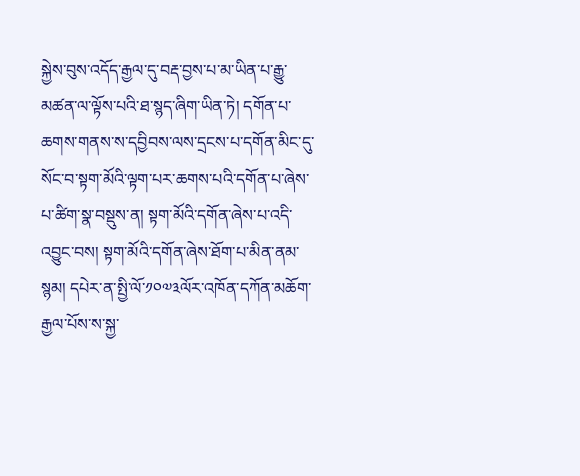སྐྱེས་བུས་འདོད་རྒྱལ་དུ་བརྡ་བྱས་པ་མ་ཡིན་པ་རྒྱུ་མཚན་ལ་ལྟོས་པའི་ཐ་སྙད་ཞིག་ཡིན་ཏེ། དགོན་པ་ཆགས་གནས་ས་དབྱིབས་ལས་དྲངས་པ་དགོན་མིང་དུ་སོང་བ་སྟག་མོའི་ལྟག་པར་ཆགས་པའི་དགོན་པ་ཞེས་པ་ཚིག་སྣ་བསྡུས་ན། སྟག་མོའི་དགོན་ཞེས་པ་འདི་འབྱུང་བས། སྟག་མོའི་དགོན་ཞེས་ཐོག་པ་མིན་ནམ་སྙམ། དཔེར་ན་སྤྱི་ལོ་༡༠༧༣ལོར་འཁོན་དཀོན་མཆོག་རྒྱལ་པོས་ས་སྐྱ་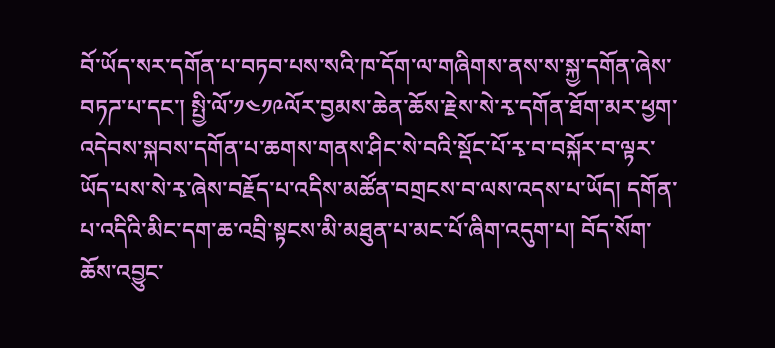བོ་ཡོད་སར་དགོན་པ་བཏབ་པས་སའི་ཁ་དོག་ལ་གཞིགས་ནས་ས་སྐྱ་དགོན་ཞེས་བཏཌ་པ་དང་། སྤྱི་ལོ་༡༤༡༩ལོར་བྱམས་ཆེན་ཆོས་རྗེས་སེ་རྭ་དགོན་ཐོག་མར་ཕྱག་འདེབས་སྐབས་དགོན་པ་ཆགས་གནས་ཤིང་སེ་བའི་སྡོང་པོ་རྭ་བ་བསྐོར་བ་ལྟར་ཡོད་པས་སེ་རྭ་ཞེས་བརྗོད་པ་འདིས་མཚོན་བགྲངས་བ་ལས་འདས་པ་ཡོད། དགོན་པ་འདིའི་མིང་དག་ཆ་འབྲི་སྟངས་མི་མཐུན་པ་མང་པོ་ཞིག་འདུག་པ། བོད་སོག་ཆོས་འབྱུང་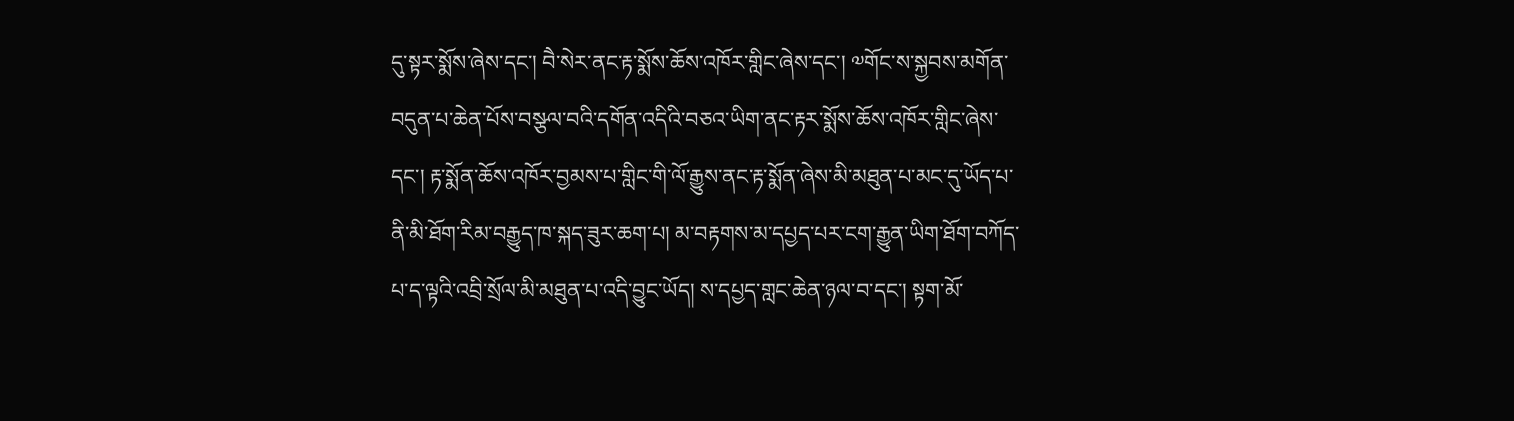དུ་སྟར་སྨོས་ཞེས་དང་། བཻ་སེར་ནང་རྟ་སྨོས་ཆོས་འཁོར་གླིང་ཞེས་དང་། ༧གོང་ས་སྐྱབས་མགོན་བདུན་པ་ཆེན་པོས་བསྩལ་བའི་དགོན་འདིའི་བཅའ་ཡིག་ནང་རྟར་སྨོས་ཆོས་འཁོར་གླིང་ཞེས་དང་། རྟ་སྨོན་ཆོས་འཁོར་བྱམས་པ་གླིང་གི་ལོ་རྒྱུས་ནང་རྟ་སྨོན་ཞེས་མི་མཐུན་པ་མང་དུ་ཡོད་པ་ནི་མི་ཐོག་རིམ་བརྒྱུད་ཁ་སྐད་ཟུར་ཆག་པ། མ་བརྟགས་མ་དཔྱད་པར་ངག་རྒྱུན་ཡིག་ཐོག་བཀོད་པ་ད་ལྟའི་འབྲི་སྲོལ་མི་མཐུན་པ་འདི་བྱུང་ཡོད། ས་དཔྱད་གླང་ཆེན་ཉལ་བ་དང་། སྟག་མོ་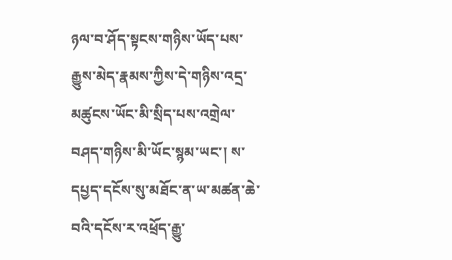ཉལ་བ་ཤོད་སྟངས་གཉིས་ཡོད་པས་རྒྱུས་མེད་རྣམས་ཀྱིས་དེ་གཉིས་འདྲ་མཚུངས་ཡོང་མི་སྲིད་པས་འགྲེལ་བཤད་གཉིས་མི་ཡོང་སྙམ་ཡང་། ས་དཔྱད་དངོས་སུ་མཐོང་ན་ཡ་མཚན་ཆེ་བའི་དངོས་ར་འཕྲོད་རྒྱུ་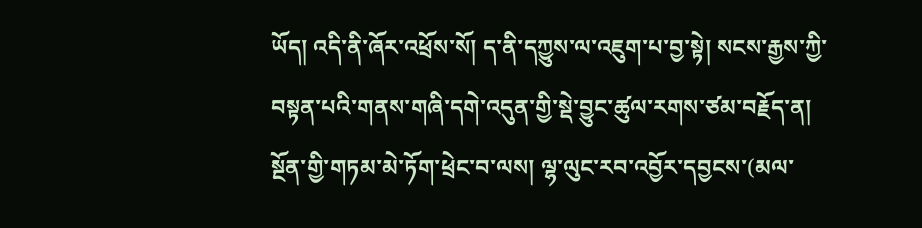ཡོད། འདི་ནི་ཞོར་འཕྲོས་སོ། ད་ནི་དཀྱུས་ལ་འཇུག་པ་བྱ་སྟེ། སངས་རྒྱས་ཀྱི་བསྟན་པའི་གནས་གཞི་དགེ་འདུན་གྱི་སྡེ་བྱུང་ཚུལ་རགས་ཙམ་བརྗོད་ན། སྔོན་གྱི་གཏམ་མེ་ཏོག་ཕྲེང་བ་ལས། ལྷ་ལུང་རབ་འབྱོར་དབྱངས་(མལ་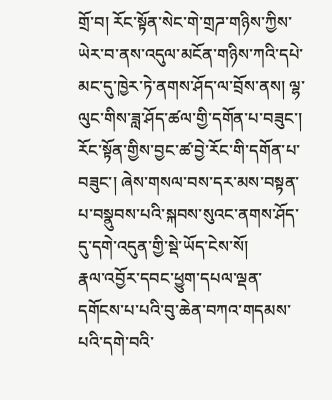གྲོ་བ། རོང་སྟོན་སེང་གེ་གྲཌ་གཉིས་ཀྱིས་ཡེར་བ་ནས་འདུལ་མངོན་གཉིས་ཀའི་དཔེ་མང་དུ་ཁྱེར་ཏེ་ནགས་ཤོད་ལ་བྲོས་ནས། ལྷ་ལུང་གིས་ཟླ་ཤོད་ཚལ་གྱི་དགོན་པ་བཟུང་། རོང་སྟོན་གྱིས་བྱང་ཚ་བྱེ་རོང་གི་དགོན་པ་བཟུང་། ཞེས་གསལ་བས་དར་མས་བསྟན་པ་བསྣུབས་པའི་སྐབས་སུའང་ནགས་ཤོད་དུ་དགེ་འདུན་གྱི་སྡེ་ཡོད་ངེས་སོ།
རྣལ་འབྱོར་དབང་ཕྱུག་དཔལ་ལྡན་དགོངས་པ་པའི་བུ་ཆེན་བཀའ་གདམས་པའི་དགེ་བའི་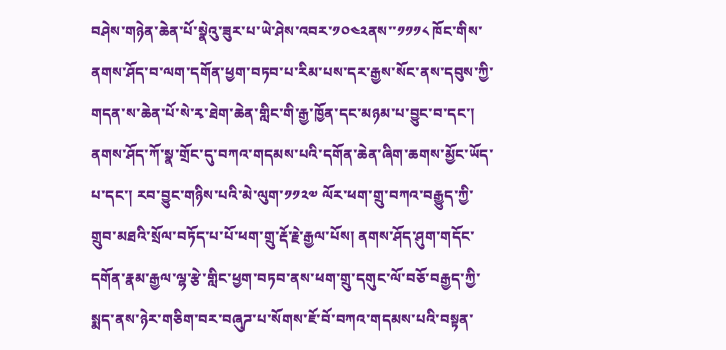བཤེས་གཉེན་ཆེན་པོ་སྣེའུ་ཟུར་པ་ཡེ་ཤེས་འབར་༡༠༤༢ནས་་༡༡༡༨ ཁོང་གིས་ནགས་ཤོད་བ་ལག་དགོན་ཕྱག་བཏབ་པ་རིམ་པས་དར་རྒྱས་སོང་ནས་དབུས་ཀྱི་གདན་ས་ཆེན་པོ་སེ་རྭ་ཐེག་ཆེན་གླིང་གི་རྒྱ་ཁྱོན་དང་མཉམ་པ་བྱུང་བ་དང་། ནགས་ཤོད་ཀོ་སྣ་གྲོང་དུ་བཀའ་གདམས་པའི་དགོན་ཆེན་ཞིག་ཆགས་མྱོང་ཡོད་པ་དང་། རབ་བྱུང་གཉིས་པའི་མེ་ལུག་༡༡༢༧ ལོར་ཕག་གྲུ་བཀའ་བརྒྱུད་ཀྱི་གྲུབ་མཐའི་སྲོལ་བཏོད་པ་པོ་ཕག་གྲུ་རྡོ་རྗེ་རྒྱལ་པོས། ནགས་ཤོད་ཤུག་གདོང་དགོན་རྣམ་རྒྱལ་ལྷ་རྩེ་གླིང་ཕྱག་བཏབ་ནས་ཕག་གྲུ་དགུང་ལོ་བཅོ་བརྒྱད་ཀྱི་སྨད་ནས་ཉེར་གཅིག་བར་བཞུཌ་པ་སོགས་ཇོ་བོ་བཀའ་གདམས་པའི་བསྟན་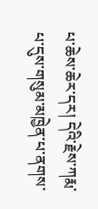པ་ཆེས་ཆེར་དར། དེའི་རྗེས་ཀརྨ་པ་དུས་གསུམ་མཁྱེན་པ་ནགས་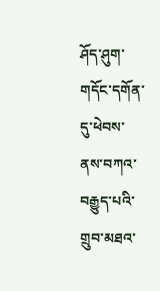ཤོད་ཤུག་གདོང་དགོན་དུ་ཕེབས་ནས་བཀའ་བརྒྱུད་པའི་གྲུབ་མཐའ་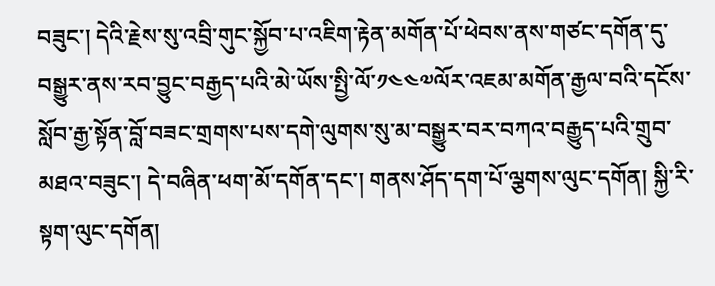བཟུང་། དེའི་རྗེས་སུ་འབྲི་གུང་སྐྱོབ་པ་འཇིག་རྟེན་མགོན་པོ་ཕེབས་ནས་གཙང་དགོན་དུ་བསྒྱུར་ནས་རབ་བྱུང་བརྒྱད་པའི་མེ་ཡོས་སྤྱི་ལོ་༡༤༤༧ལོར་འཇམ་མགོན་རྒྱལ་བའི་དངོས་སློབ་རྒྱ་སྟོན་བློ་བཟང་གྲགས་པས་དགེ་ལུགས་སུ་མ་བསྒྱུར་བར་བཀའ་བརྒྱུད་པའི་གྲུབ་མཐའ་བཟུང་། དེ་བཞིན་ཕག་མོ་དགོན་དང་། གནས་ཤོད་དག་པོ་ལྕགས་ལུང་དགོན། སྐྱི་རི་སྟག་ལུང་དགོན།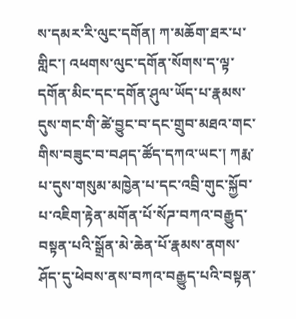ས་དམར་རི་ལུང་དགོན། ཀ་མཆོག་ཐར་པ་གླིང་། འཕགས་ལུང་དགོན་སོགས་ད་ལྟ་དགོན་མིང་དང་དགོན་ཤུལ་ཡོད་པ་རྣམས་དུས་གང་གི་ཚེ་བྱུང་བ་དང་གྲུབ་མཐའ་གང་གིས་བཟུང་བ་བཤད་ཚོད་དཀའ་ཡང་། ཀརྨ་པ་དུས་གསུམ་མཁྱེན་པ་དང་འབྲི་གུང་སྐྱོབ་པ་འཇིག་རྟེན་མགོན་པོ་སོཌ་བཀའ་བརྒྱུད་བསྟན་པའི་སྒྲོན་མེ་ཆེན་པོ་རྣམས་ནགས་ཤོད་དུ་ཕེབས་ནས་བཀའ་བརྒྱུད་པའི་བསྟན་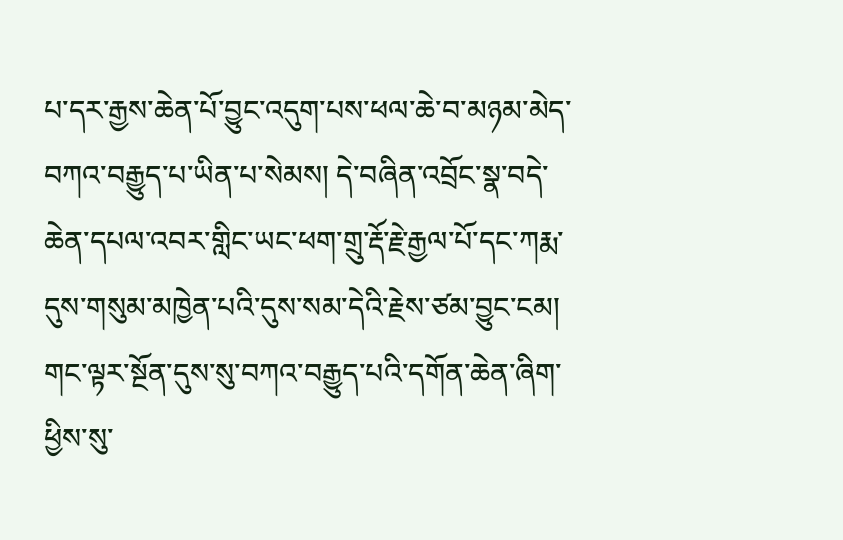པ་དར་རྒྱས་ཆེན་པོ་བྱུང་འདུག་པས་ཕལ་ཆེ་བ་མཉམ་མེད་བཀའ་བརྒྱུད་པ་ཡིན་པ་སེམས། དེ་བཞིན་འབྲོང་སྣ་བདེ་ཆེན་དཔལ་འབར་གླིང་ཡང་ཕག་གྲུ་རྡོ་རྗེ་རྒྱལ་པོ་དང་ཀརྨ་དུས་གསུམ་མཁྱེན་པའི་དུས་སམ་དེའི་རྗེས་ཙམ་བྱུང་ངམ། གང་ལྟར་སྔོན་དུས་སུ་བཀའ་བརྒྱུད་པའི་དགོན་ཆེན་ཞིག་ཕྱིས་སུ་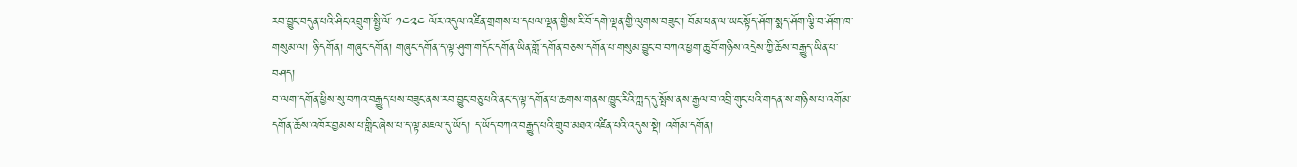རབ་བྱུང་བདུན་པའི་ཤིང་འབྲུག་སྤྱི་ལོ་ ༡༤༢༤ ལོར་འདུལ་འཛིན་གྲགས་པ་དཔལ་ལྡན་གྱིས་རི་བོ་དགེ་ལྡན་གྱི་ལུགས་བཟུང་། བོམ་ཕན་ལ་ཡང་སྟོད་ཤོག་སྨད་ཤོག་ལྕི་བ་ཤོག་ཁ་གསུམ་ལ། ཉི་དགོན། གཞུང་དགོན། གཞུང་དགོན་ད་ལྟ་ཤུག་གདོང་དགོན་ཡིན་གློ་དགོན་བཅས་དགོན་པ་གསུམ་བྱུང་བ་བཀའ་ཕྱག་ཆུ་བོ་གཉིས་འདྲེས་ཀྱི་ཆོས་བརྒྱུད་ཡིན་པ་བཤད།
བ་ལག་དགོན་ཕྱིས་སུ་བཀའ་བརྒྱུད་པས་བཟུང་ནས་རབ་བྱུང་བཅུ་པའི་ནང་ད་ལྟ་དགོན་པ་ཆགས་གནས་ཁྱུང་རིའི་ཀླད་དུ་སྤོས་ནས་རྒྱལ་བ་འབྲི་གུང་པའི་གདན་ས་གཉིས་པ་འགོམ་དགོན་ཆོས་འཁོར་བྱམས་པ་གླིང་ཞེས་པ་ད་ལྟ་མཇལ་དུ་ཡོད། ད་ཡོད་བཀའ་བརྒྱུད་པའི་གྲུབ་མཐའ་འཛིན་པའི་འདུས་སྡེ། འགོམ་དགོན།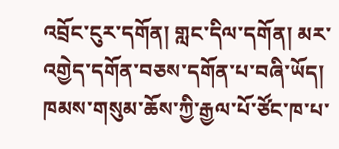འབྲོང་ངུར་དགོན། གླང་དིལ་དགོན། མར་འགྱེད་དགོན་བཅས་དགོན་པ་བཞི་ཡོད། ཁམས་གསུམ་ཆོས་ཀྱི་རྒྱལ་པོ་ཙོང་ཁ་པ་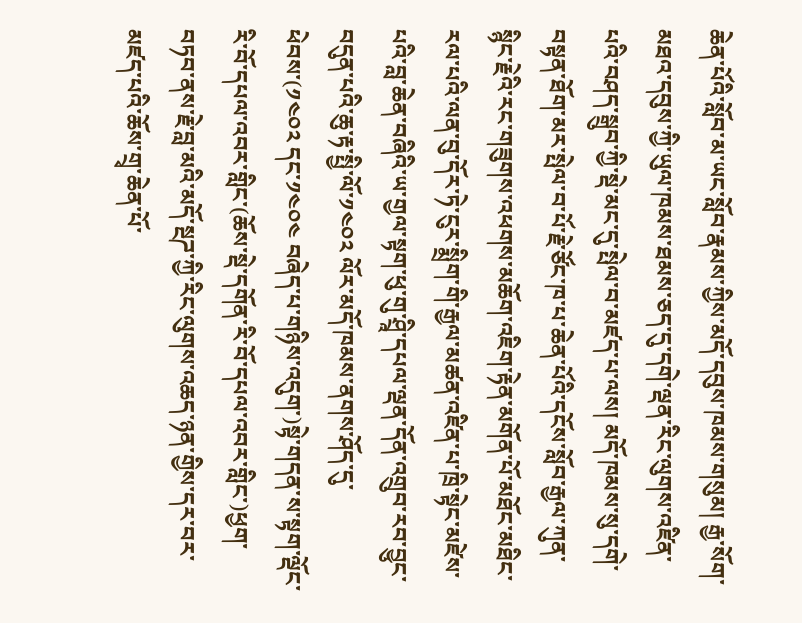ཆེན་པོའི་སློབ་མ་ཡང་སློབ་རྣམས་ཀྱིས་མདོ་དབུས་ཁམས་གསུམ། རྒྱ་སོག་མཐའ་དབུས་ཀྱི་ཡུལ་ཁམས་ཐམས་ཅད་དུ་དགེ་ལྡན་རིང་ལུགས་འཛིན་པའི་བཤད་སྒྲུབ་ཀྱི་སྡེ་མང་དུ་སྤེལ་བ་མཛད་པ་ལས། མདོ་ཁམས་སུ་དགེ་བསྟན་ཐོག་མར་སྤེལ་བ་པོ་རྗེ་ཙོང་ཁ་པ་ཆེན་པོའི་དངོས་སློབ་རྒྱལ་ཀུན་སྙིང་རྗེའི་རང་གཟུགས་འཕགས་མཆོག་འཇིག་རྟེན་མགོན་པོ་མཐོང་མཐིང་རལ་པའི་ལན་བུ་དོར་ཏེ་ངུར་སྨྲིག་གི་རྒྱལ་མཚན་འཛིན་པ་ཁྲི་སྟེང་མཛེས་པའི་བླ་ཆེན་བཞིའི་ཡ་གྱལ་སྟག་ཕུ་གུ་ཤྲཱི་དཔལ་ལྡན་དོན་འགྲུབ་རབ་བྱུང་བདུན་པའི་ཆུ་རྟ་སྤྱི་ལོ་༡༤༠༢ ལོར་མདོ་ཁམས་ནགས་ཤོད་དུ་ཕེབས་(༡༤༠༢ དང་༡༤༠༤ བཞེད་པ་གཉིས་འདུག་)སྟེ་གདན་ས་སྟག་ལྡོང་རི་བོ་དཔལ་འབར་གླིང་(ཆོས་སྡེ་དགོན་རི་བོ་དཔལ་འབར་གླིང་)ཕྱག་བཏབ་ནས་རྗེ་བླ་མའི་མདོ་སྔཌ་ཀྱི་རིང་ལུགས་འཆད་ཉན་གྱིས་དར་བར་མཛད་པའི་ཆོས་གྲྭ་ཆེན་པོ་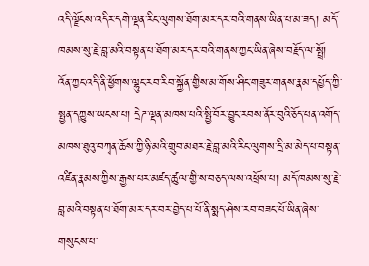འདི་ལྗོངས་འདིར་དགེ་ལྡན་རིང་ལུགས་ཐོག་མར་དར་བའི་གནས་ཡིན་པ་མ་ཟད། མདོ་ཁམས་སུ་རྗེ་བླ་མའི་བསྟན་པ་ཐོག་མར་དར་བའི་གནས་ཀྱང་ཡིན་ཞེས་བརྗོད་ལ་སྤྲོ།
འོན་ཀྱང་འདི་ནི་ཕྱོགས་ལྷུང་རབ་རིབ་སྐྱོན་གྱིས་མ་གོས་ཤིང་གཟུར་གནས་རྣམ་དཔྱོད་ཀྱི་སྤྱན་དཀྱུས་ཡངས་པ། དྲེཌ་ལྡན་མཁས་པའི་སྤྱི་བོར་བྱུང་རབས་ནོར་བུའི་ཅོད་པན་འགོད་མཁས་ཐུའུ་བཀྭན་ཆོས་ཀྱི་ཉི་མའི་གྲུབ་མཐར་རྗེ་བླ་མའི་རིང་ལུགས་དྲི་མ་མེད་པ་བསྟན་འཛིན་རྣམས་ཀྱིས་རྒྱས་པར་མཛད་ཚུལ་གྱི་ས་བཅད་ལས་འཕྲོས་པ། མདོ་ཁམས་སུ་རྗེ་བླ་མའི་བསྟན་པ་ཐོག་མར་དར་བར་བྱེད་པ་པོ་ནི་སྨད་ཤེས་རབ་བཟང་པོ་ཡིན་ཞེས་གསུངས་པ་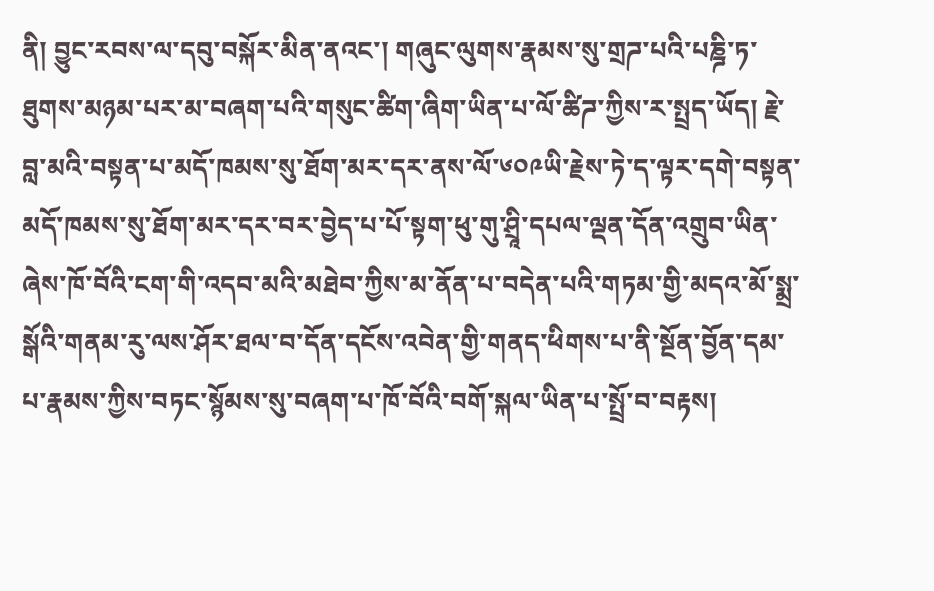ནི། བྱུང་རབས་ལ་དབུ་བསྐོར་མིན་ནའང་། གཞུང་ལུགས་རྣམས་སུ་གྲཌ་པའི་པཎྜི་ཏ་ཐུགས་མཉམ་པར་མ་བཞག་པའི་གསུང་ཚིག་ཞིག་ཡིན་པ་ལོ་ཚིཌ་ཀྱིས་ར་སྤྲད་ཡོད། རྗེ་བླ་མའི་བསྟན་པ་མདོ་ཁམས་སུ་ཐོག་མར་དར་ནས་ལོ་༦༠༩ཡི་རྗེས་ཏེ་ད་ལྟར་དགེ་བསྟན་མདོ་ཁམས་སུ་ཐོག་མར་དར་བར་བྱེད་པ་པོ་སྟག་ཕུ་གུ་ཤྲཱི་དཔལ་ལྡན་དོན་འགྲུབ་ཡིན་ཞེས་ཁོ་བོའི་ངག་གི་འདབ་མའི་མཐེབ་ཀྱིས་མ་ནོན་པ་བདེན་པའི་གཏམ་གྱི་མདའ་མོ་སྨྲ་སྒོའི་གནམ་རུ་ལས་ཤོར་ཐལ་བ་དོན་དངོས་འབེན་གྱི་གནད་ཕིགས་པ་ནི་སྔོན་བྱོན་དམ་པ་རྣམས་ཀྱིས་བཏང་སྙོམས་སུ་བཞག་པ་ཁོ་བོའི་བགོ་སྐལ་ཡིན་པ་སྤྲོ་བ་བརྟས།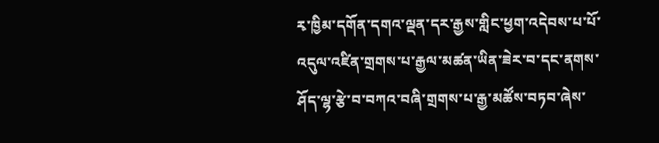རྭ་ཁྱིམ་དགོན་དགའ་ལྡན་དར་རྒྱས་གླིང་ཕྱག་འདེབས་པ་པོ་འདུལ་འཛིན་གྲགས་པ་རྒྱལ་མཚན་ཡིན་ཟེར་བ་དང་ནགས་ཤོད་ལྷ་རྩེ་བ་བཀའ་བཞི་གྲགས་པ་རྒྱ་མཚོས་བཏབ་ཞེས་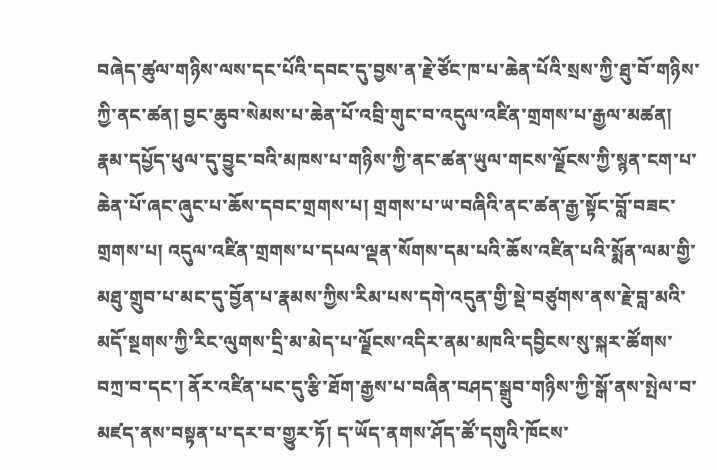བཞེད་ཚུལ་གཉིས་ལས་དང་པོའི་དབང་དུ་བྱས་ན་རྗེ་ཙོང་ཁ་པ་ཆེན་པོའི་སྲས་ཀྱི་ཐུ་བོ་གཉིས་ཀྱི་ནང་ཚན། བྱང་ཆུབ་སེམས་པ་ཆེན་པོ་འབྲི་གུང་བ་འདུལ་འཛིན་གྲགས་པ་རྒྱལ་མཚན། རྣམ་དཔྱོད་ཕུལ་དུ་བྱུང་བའི་མཁས་པ་གཉིས་ཀྱི་ནང་ཚན་ཡུལ་གངས་ལྗོངས་ཀྱི་སྙན་ངག་པ་ཆེན་པོ་ཞང་ཞུང་པ་ཆོས་དབང་གྲགས་པ། གྲགས་པ་ཡ་བཞིའི་ནང་ཚན་རྒྱ་སྟོང་བློ་བཟང་གྲགས་པ། འདུལ་འཛིན་གྲགས་པ་དཔལ་ལྡན་སོགས་དམ་པའི་ཆོས་འཛིན་པའི་སྨོན་ལམ་གྱི་མཐུ་གྲུབ་པ་མང་དུ་བྱོན་པ་རྣམས་ཀྱིས་རིམ་པས་དགེ་འདུན་གྱི་སྡེ་བཙུགས་ནས་རྗེ་བླ་མའི་མདོ་སྔགས་ཀྱི་རིང་ལུགས་དྲི་མ་མེད་པ་ལྗོངས་འདིར་ནམ་མཁའི་དབྱིངས་སུ་སྐར་ཚོགས་བཀྲ་བ་དང་། ནོར་འཛིན་པང་དུ་རྩི་ཐོག་རྒྱས་པ་བཞིན་བཤད་སྒྲུབ་གཉིས་ཀྱི་སྒོ་ནས་སྤེལ་བ་མཛད་ནས་བསྟན་པ་དར་བ་གྱུར་ཏོ། ད་ཡོད་ནགས་ཤོད་ཚོ་དགུའི་ཁོངས་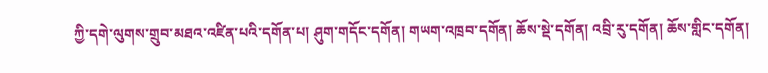ཀྱི་དགེ་ལུགས་གྲུབ་མཐའ་འཛིན་པའི་དགོན་པ། ཤུག་གདོང་དགོན། གཡག་འཁྲབ་དགོན། ཆོས་སྡེ་དགོན། འབྲི་རུ་དགོན། ཆོས་གླིང་དགོན།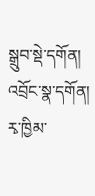སྒྲུབ་སྡེ་དགོན། འབྲོང་སྣ་དགོན། རྭ་ཁྱིམ་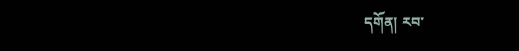དགོན། རབ་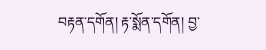བརྟན་དགོན། རྟ་སྨོན་དགོན། བྱ་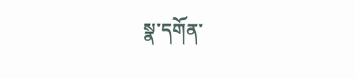སྣ་དགོན་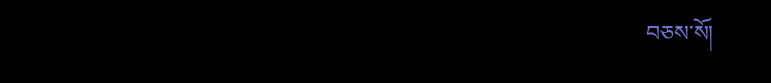བཅས་སོ།